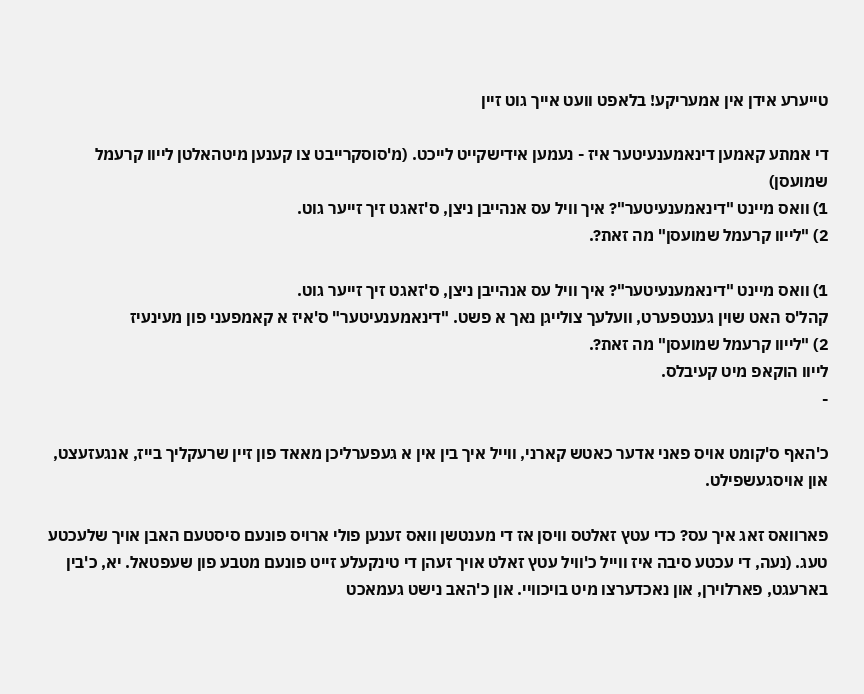טייערע אידן אין אמעריקע! בלאפט וועט אייך גוט זיין

די אמתע קאמען דינאמענעיטער איז - נעמען אידישקייט לייכט. (מ'סוסקרייבט צו קענען מיטהאלטן לייוו קרעמל שמועסן)
1) וואס מיינט "דינאמענעיטער"? איך וויל עס אנהייבן ניצן, ס'זאגט זיך זייער גוט.
2) "לייוו קרעמל שמועסן" מה זאת?.

1) וואס מיינט "דינאמענעיטער"? איך וויל עס אנהייבן ניצן, ס'זאגט זיך זייער גוט.
קהל'ס האט שוין גענטפערט, וועלעך צולייגן נאך א פשט. "דינאמענעיטער" ס'איז א קאמפעני פון מעינעיז
2) "לייוו קרעמל שמועסן" מה זאת?.
לייוו הוקאפ מיט קעיבלס.
-

כ'האף ס'קומט אויס פאני אדער כאטש קארני, ווייל איך בין אין א געפערליכן מאאד פון זיין שרעקליך בייז, אנגעזעצט, און אויסגעשפילט.

פארוואס זאג איך עס? כדי עטץ זאלטס וויסן אז די מענטשן וואס זענען פולי ארויס פונעם סיסטעם האבן אויך שלעכטע טעג. (נעה, די עכטע סיבה איז ווייל כ'וויל עטץ זאלט אויך זעהן די טינקעלע זייט פונעם מטבע פון שעפטאל. יא, כ'בין בארעגט, פארלוירן, און נאכדערצו מיט בויכוויי. און כ'האב נישט געמאכט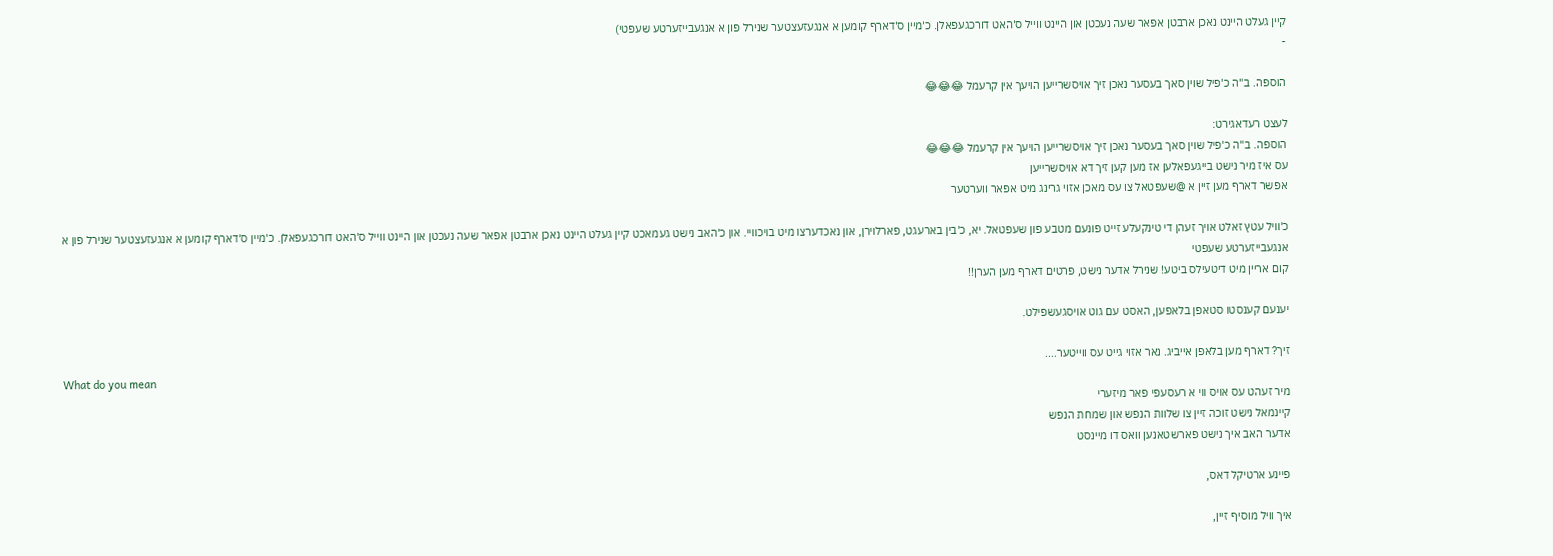קיין געלט היינט נאכן ארבטן אפאר שעה נעכטן און היינט ווייל ס'האט דורכגעפאלן. כ'מיין ס'דארף קומען א אנגעזעצטער שנירל פון א אנגעבייזערטע שעפטי)
-

הוספה. ב"ה כ'פיל שוין סאך בעסער נאכן זיך אויסשרייען הויעך אין קרעמל 😂😂😂

לעצט רעדאגירט:
הוספה. ב"ה כ'פיל שוין סאך בעסער נאכן זיך אויסשרייען הויעך אין קרעמל 😂😂😂
עס איז מיר נישט בייגעפאלען אז מען קען זיך דא אויסשרייען
אפשר דארף מען זיין א @שעפטאל צו עס מאכן אזוי גרינג מיט אפאר ווערטער

כ'וויל עטץ זאלט אויך זעהן די טינקעלע זייט פונעם מטבע פון שעפטאל. יא, כ'בין בארעגט, פארלוירן, און נאכדערצו מיט בויכוויי. און כ'האב נישט געמאכט קיין געלט היינט נאכן ארבטן אפאר שעה נעכטן און היינט ווייל ס'האט דורכגעפאלן. כ'מיין ס'דארף קומען א אנגעזעצטער שנירל פון א אנגעבייזערטע שעפטי
קום אריין מיט דיטעילס ביטע! שנירל אדער נישט, פרטים דארף מען הערן!!

יענעם קענסטו סטאפן בלאפען, האסט עם גוט אויסגעשפילט.

זיך? דארף מען בלאפן אייביג. נאר אזוי גייט עס ווייטער....
What do you mean
מיר זעהט עס אויס ווי א רעסעפי פאר מיזערי
קיינמאל נישט זוכה זיין צו שלוות הנפש און שמחת הנפש
אדער האב איך נישט פארשטאנען וואס דו מיינסט

פיינע ארטיקל דאס,

איך וויל מוסיף זיין,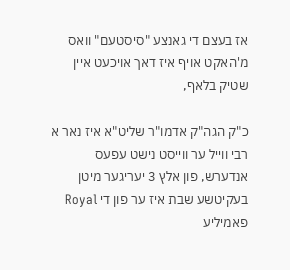אז בעצם די גאנצע "סיסטעם" וואס מ'האקט אויף איז דאך אויכעט איין שטיק בלאף,

כ"ק הגה"ק אדמו"ר שליט"א איז נאר א רבי ווייל ער ווייסט נישט עפעס אנדערש, פון אלץ 3 יעריגער מיטן בעקיטשע שבת איז ער פון די Royal פאמיליע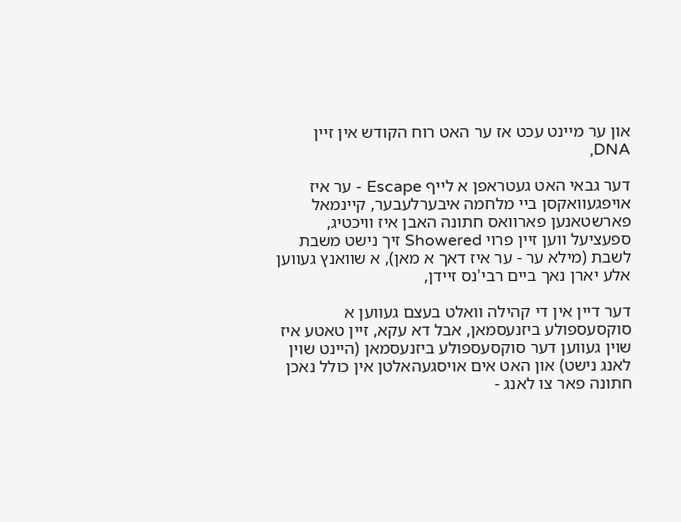און ער מיינט עכט אז ער האט רוח הקודש אין זיין DNA,

דער גבאי האט געטראפן א לייף Escape - ער איז אויפגעוואקסן ביי מלחמה איבערלעבער, קיינמאל פארשטאנען פארוואס חתונה האבן איז וויכטיג, ספעציעל ווען זיין פרוי Showered זיך נישט משבת לשבת (מילא ער - ער איז דאך א מאן), א שוואנץ געווען אלע יארן נאך ביים רבי'נס זיידן,

דער דיין אין די קהילה וואלט בעצם געווען א סוקסעספולע ביזנעסמאן, אבל דא עקא, זיין טאטע איז שוין געווען דער סוקסעספולע ביזנעסמאן (היינט שוין לאנג נישט) און האט אים אויסגעהאלטן אין כולל נאכן חתונה פאר צו לאנג -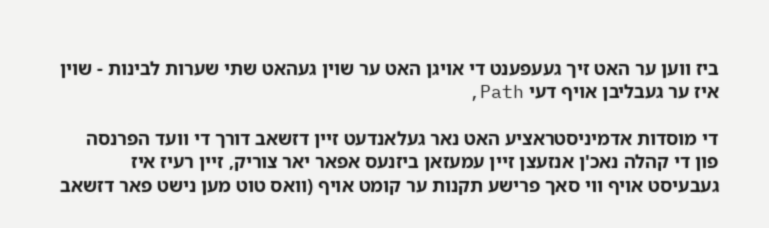ביז ווען ער האט זיך געעפענט די אויגן האט ער שוין געהאט שתי שערות לבינות - שוין איז ער געבליבן אויף דעי Path,

די מוסדות אדמיניסטראציע האט נאר געלאנדעט זיין דזשאב דורך די וועד הפרנסה פון די קהלה נאכ'ן אנזעצן זיין עמעזאן ביזנעס אפאר יאר צוריק, זיין רעיז איז געבעיסט אויף ווי סאך פרישע תקנות ער קומט אויף (וואס טוט מען נישט פאר דזשאב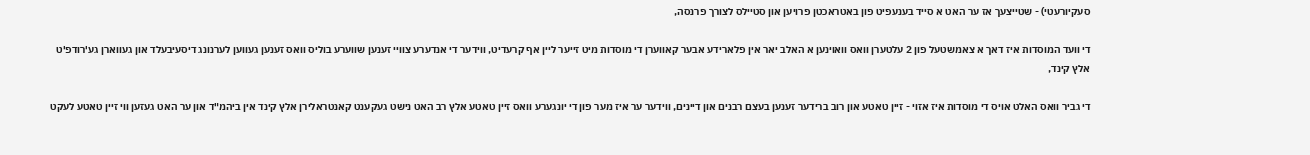סעקיורעטי) - שטייצעך אז ער האט א סייד בענעפיט פון באטראכטן פרויען און סטיילס לצורך פרנסה,

די וועד המוסדות איז דאך א צאמשטעל פון 2 עלטערן וואס וואוינען א האלב יאר אין פלארידע אבער קאווערן די מוסדות מיט זייער ליין אף קרעדיט, ווידער די אנדערע צוויי זענען שווערע בוליס וואס זענען געווען לערנונג דיסעיבעלד און געווארן גע'רודפ'ט אלץ קינד,

די גביר וואס האלט אויס די מוסדות איז אזוי - זיין טאטע און רוב ברידער זענען בעצם רבנים און דיינים, ווידער ער איז מער פון די יונגערע וואס זיין טאטע אלץ רב האט נישט געקענט קאנטראלירן אלץ קינד אין ביהמ"ד און ער האט געזען ווי זיין טאטע לעקט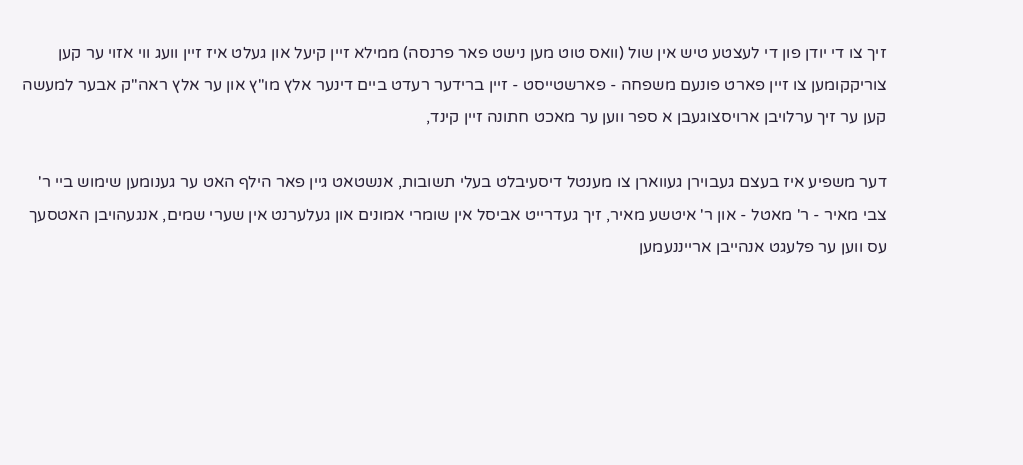זיך צו די יודן פון די לעצטע טיש אין שול (וואס טוט מען נישט פאר פרנסה) ממילא זיין קיעל און געלט איז זיין וועג ווי אזוי ער קען צוריקקומען צו זיין פארט פונעם משפחה - פארשטייסט - זיין ברידער רעדט ביים דינער אלץ מו"ץ און ער אלץ ראה"ק אבער למעשה קען ער זיך ערלויבן ארויסצוגעבן א ספר ווען ער מאכט חתונה זיין קינד,

דער משפיע איז בעצם געבוירן געווארן צו מענטל דיסעיבלט בעלי תשובות, אנשטאט גיין פאר הילף האט ער גענומען שימוש ביי ר' צבי מאיר - ר' מאטל - און ר' איטשע מאיר, זיך געדרייט אביסל אין שומרי אמונים און געלערנט אין שערי שמים, אנגעהויבן האטסעך עס ווען ער פלעגט אנהייבן ארייננעמען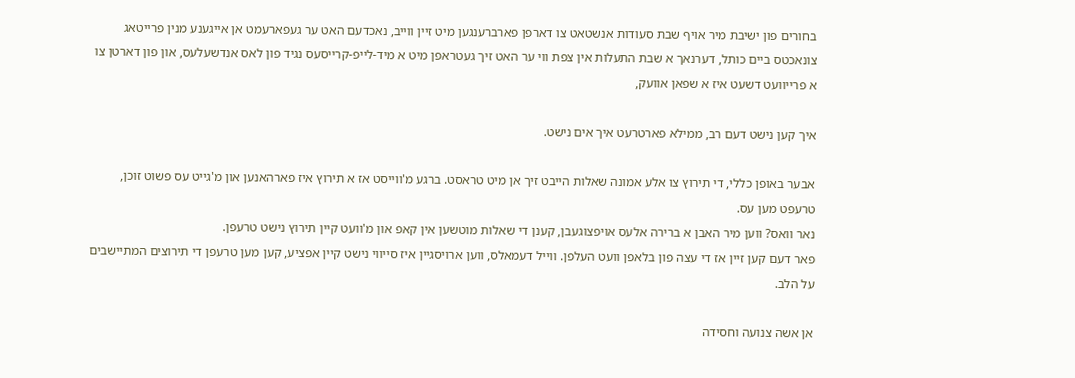בחורים פון ישיבת מיר אויף שבת סעודות אנשטאט צו דארפן פארברענגען מיט זיין ווייב, נאכדעם האט ער געפארעמט אן אייגענע מנין פרייטאג צונאכטס ביים כותל, דערנאך א שבת התעלות אין צפת ווי ער האט זיך געטראפן מיט א מיד-לייפ-קרייסעס נגיד פון לאס אנדשעלעס, און פון דארטן צו א פרייוועט דשעט איז א שפאן אוועק,

איך קען נישט דעם רב, ממילא פארטרעט איך אים נישט.

אבער באופן כללי, די תירוץ צו אלע אמונה שאלות הייבט זיך אן מיט טראסט. ברגע מ'ווייסט אז א תירוץ איז פארהאנען און מ'גייט עס פשוט זוכן, טרעפט מען עס.
נאר וואס? ווען מיר האבן א ברירה אלעס אויפצוגעבן, קענן די שאלות מוטשען אין קאפ און מ'וועט קיין תירוץ נישט טרעפן.
פאר דעם קען זיין אז די עצה פון בלאפן וועט העלפן. ווייל דעמאלס, ווען ארויסגיין איז סייווי נישט קיין אפציע, קען מען טרעפן די תירוצים המתיישבים על הלב.

אן אשה צנועה וחסידה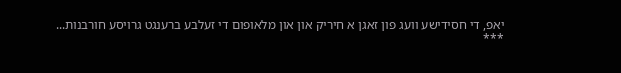יאפ, די חסידישע וועג פון זאגן א חיריק און און מלאופום די זעלבע ברענגט גרויסע חורבנות...
***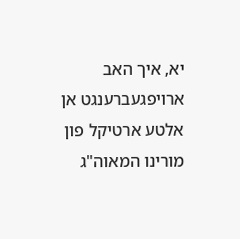יא, איך האב ארויפגעברענגט אן אלטע ארטיקל פון מורינו המאוה"ג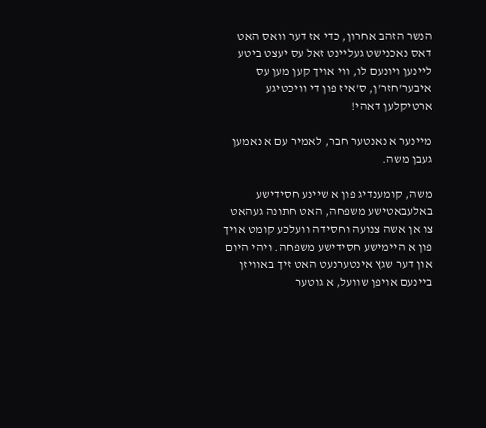הנשר הזהב אחרון, כדי אז דער וואס האט דאס נאכנישט געליינט זאל עס יעצט ביטע ליינען ויונעם לו, ווי אויך קען מען עס איבער'חזר'ן, ס'איז פון די וויכטיגע ארטיקלען דאהי!

מיינער א נאנטער חבר, לאמיר עם א נאמען געבן משה.

משה, קומענדיג פון א שיינע חסידישע באלעבאטישע משפחה, האט חתונה געהאט צו אן אשה צנועה וחסידה וועלכע קומט אויך פון א היימישע חסידישע משפחה. ויהי היום און דער שגץ אינטערנעט האט זיך באוויזן ביינעם אויפן שוועל, א גוטער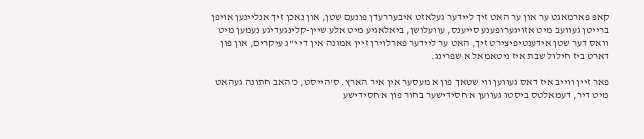קאפּ פארמאגט ער און ער האט זיך ליידער געלאזט איבעררעדן פונעם שטן, און נאכן זיך אנליינען אויפן ברייטן געוועב מיט אזויגערופענע סייענס, עוועלושן, ביאלאגיע מיט אלע שיין-קלינגעדיגע נעמען מיט וואס דער שטן אידענטיפיצירט זיך, האט ער ליידער פארלוירן זיין אמונה אין די י"ג עיקרים, און פון דארט ביז חילול שבת איז ניטאמאל א שפרינג.

פאר זיין ווייב איז דאס געווען ווי שטאך פון א מעסער אין איר הארץ. ס'הייסט, כ'האב חתונה געהאט מיט דיר, דעמאלטס ביסטו געווען א חסידישער בחור פון א חסידישע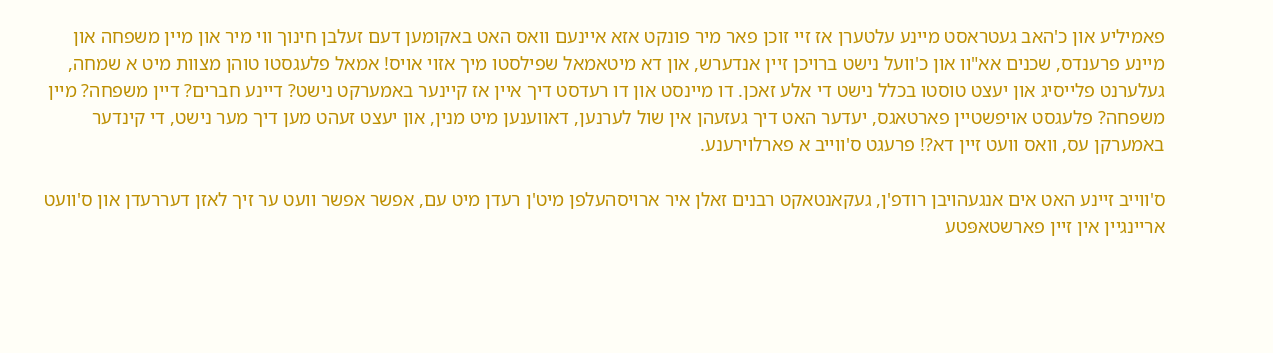פאמיליע און כ'האב געטראסט מיינע עלטערן אז זיי זוכן פאר מיר פונקט אזא איינעם וואס האט באקומען דעם זעלבן חינוך ווי מיר און מיין משפחה און מיינע פרענדס, שכנים אא"וו און כ'וועל נישט ברויכן זיין אנדערש, און דא מיטאמאל שפילסטו מיך אזוי אויס! אמאל פלעגסטו טוהן מצוות מיט א שמחה, געלערנט פלייסיג און יעצט טוסטו בכלל נישט די אלע זאכן. דו מיינסט און דו רעדסט דיך איין אז קיינער באמערקט נישט? דיינע חברים? דיין משפחה? מיין משפחה? פלעגסט אויפשטיין פארטאגס, יעדער האט דיך געזעהן אין שול לערנען, דאווענען מיט מנין, און יעצט זעהט מען דיך מער נישט, די קינדער באמערקן עס, וואס וועט זיין דא?! פרעגט ס'ווייב א פארלוירענע.

ס'ווייב זיינע האט אים אנגעהויבן רודפ'ן, געקאנטאקט רבנים זאלן איר ארויסהעלפן מיט'ן רעדן מיט עם, אפשר אפשר וועט ער זיך לאזן דעררעדן און ס'וועט אריינגיין אין זיין פארשטאפּטע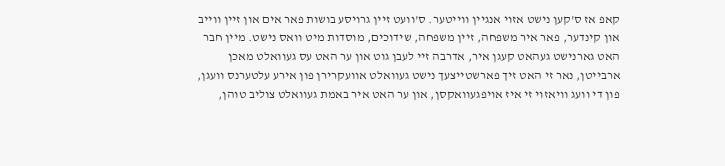קאפ אז ס'קען נישט אזוי אנגיין ווייטער. ס'וועט זיין גרויסע בושות פאר אים און זיין ווייב און קינדער, פאר איר משפחה, זיין משפחה, שידוכים, מוסדות מיט וואס נישט. מיין חבר האט גארנישט געהאט קעגן איר, אדרבה זיי לעבן גוט און ער האט עס געוואלט מאכן ארבייטן, נאר זי האט זיך פארשטייצעך נישט געוואלט אוועקרירן פון אירע עלטערנס וועגן, פון די וועג וויאזוי זי איז אויפגעוואקסן, און ער האט איר באמת געוואלט צוליב טוהן,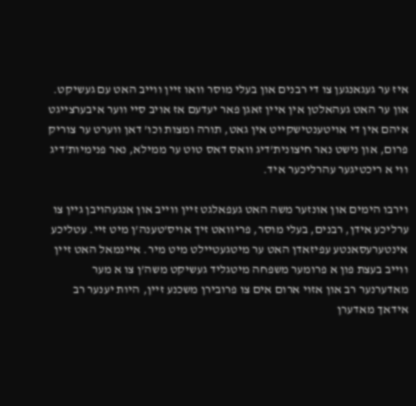איז ער געגאנגען צו די רבנים און בעלי מוסר וואו זיין ווייב האט עם געשיקט. און ער האט געהאלטן אין איין זאגן פאר יעדעם אז אויב סיי ווער איבערצייגט איהם אין די אויטענטישקייט אין גאט, תורה ומצות וכו' דאן ווערט ער צוריק פרום, און נישט נאר חיצונית'דיג וואס דאס טוט ער ממילא, נאר פנימיות'דיג ווי א ריכטיגער עהרליכער איד.

וירבו הימים און אונזער משה האט געפאלגט זיין ווייב און אנגעהויבן גיין צו ערליכע אידן, רבנים, בעלי מוסר, פריוואט זיך אויס'טענה'ן מיט זיי. עטליכע אינטערעסאנטע עפיזאדן האט ער מיטגעטיילט מיט מיר. איינמאל האט זיין ווייב בעצת פון א פרומער משפחה מיטגליד געשיקט משה'ן צו א מער מאדערנער רב און אזוי ארום אים צו פרובירן משכנע זיין, היות יענער רב אידאך מאדערן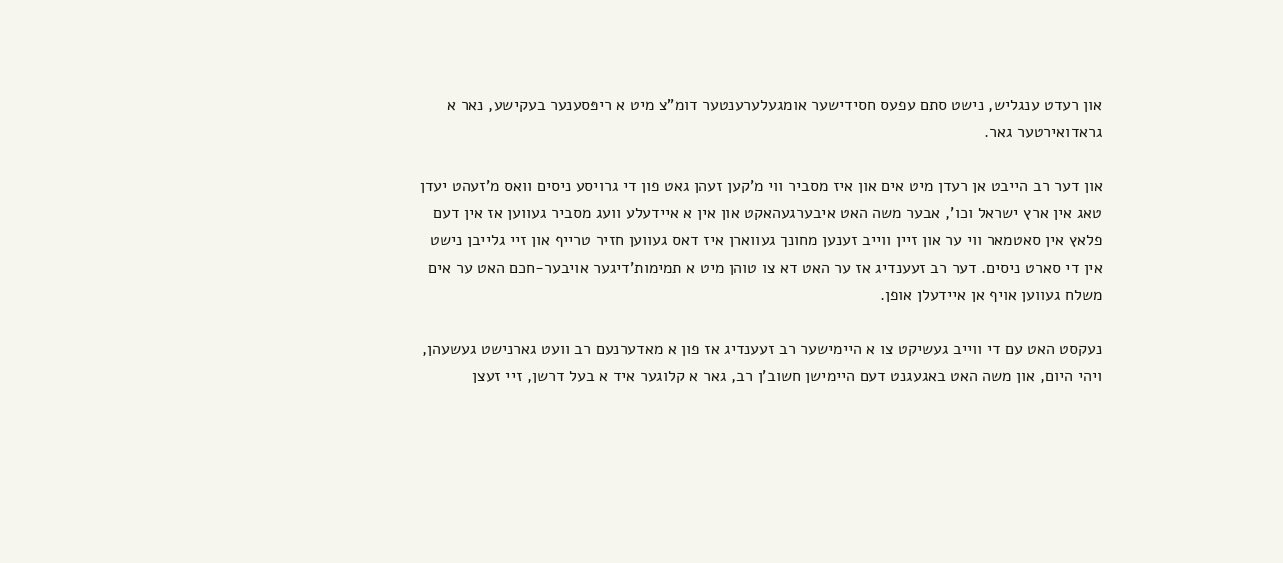און רעדט ענגליש, נישט סתם עפעס חסידישער אומגעלערענטער דומ"צ מיט א ריפּסענער בעקישע, נאר א גראדואירטער גאר.

און דער רב הייבט אן רעדן מיט אים און איז מסביר ווי מ'קען זעהן גאט פון די גרויסע ניסים וואס מ'זעהט יעדן טאג אין ארץ ישראל וכו', אבער משה האט איבערגעהאקט און אין א איידעלע וועג מסביר געווען אז אין דעם פלאץ אין סאטמאר ווי ער און זיין ווייב זענען מחונך געווארן איז דאס געווען חזיר טרייף און זיי גלייבן נישט אין די סארט ניסים. דער רב זעענדיג אז ער האט דא צו טוהן מיט א תמימות'דיגער אויבער-חכם האט ער אים משלח געווען אויף אן איידעלן אופן.

נעקסט האט עם די ווייב געשיקט צו א היימישער רב זעענדיג אז פון א מאדערנעם רב וועט גארנישט געשעהן, ויהי היום, און משה האט באגעגנט דעם היימישן חשוב'ן רב, גאר א קלוגער איד א בעל דרשן, זיי זעצן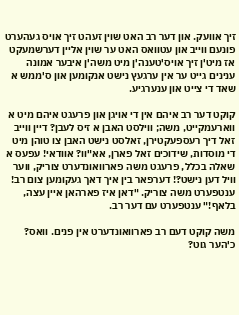זיך אוועק. און דער רב האט שוין זעהט זיך אויס געהערט פונעם ווייב און עטוואס האט ער שוין אליין דערשמעקט אז מיט'ן זיך אויס'טענה'ן מיט משה'ן איבער אמונה ענינים גייט ער אין ערגעץ נישט אנקומען און ס'ממש א שאד די צייט און ענערגיע.

קוקט דער רב איהם אין די אויגן און פרעגט איהם מיט א ווארעמקייט, משה; ווילסט האבן א זיס לעבן? דיין ווייב זאל דיך רעספעקטירן, זאלסט נישט האבן צו טוהן מיט די מוסדות, שידוכים זאל פארן, אא"וו? אוודאי! עפעס א שאלה בכלל, פרעגט משה פארוואונדערט צוריק, ווער וויל דען נישט?! דערפאר בין איך דאך געקומען צום רב! ענטפערט משה צוריק. "דאן איז פארהאן איין עצה, בלאף!" ענטפערט עם דער רב.

משה קוקט דעם רב פארוואונדערט אין פנים. וואס? כ'הער גוט?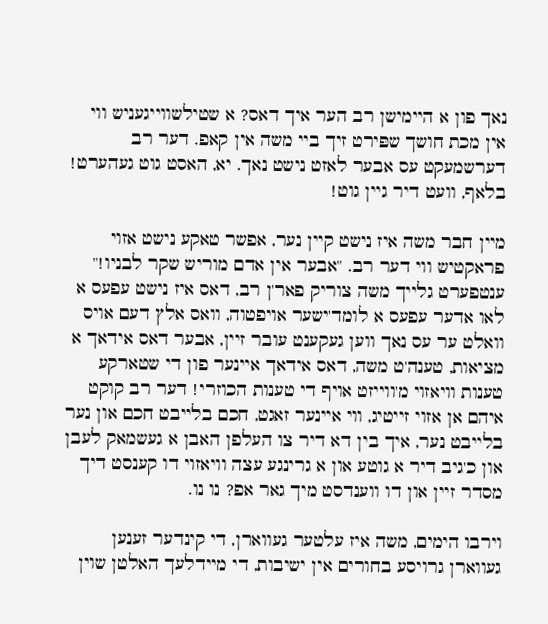נאך פון א היימישן רב הער איך דאס? א שטילשווייגעניש ווי אין מכת חושך שפּירט זיך ביי משה אין קאפ. דער רב דערשמעקט עס אבער לאזט נישט נאך. יא, האסט גוט געהערט! בלאף, וועט דיר גיין גוט!

מיין חבר משה איז נישט קיין נער, אפשר טאקע נישט אזוי פראקטיש ווי דער רב. "אבער אין אדם מוריש שקר לבניו!" ענטפערט גלייך משה צוריק פאר'ן רב, דאס איז נישט עפעס א לאו אדער עפעס א לומד'ישער אויפטוה, וואס אלץ דעם אויס וואלט ער עס נאך ווען געקענט עובר זיין, אבער דאס אידאך א מציאות, טענה'ט משה, דאס אידאך איינער פון די שטארקע טענות וויאזוי מ'ווייזט אויף די טענות הכוזרי! דער רב קוקט איהם אן אזוי זייטיג, ווי איינער זאגט, חכם בלייבט חכם און נער בלייבט נער, איך בין דא דיר צו העלפן האבן א געשמאק לעבן און כ'גיב דיר א גוטע און א גרינגע עצה וויאזוי דו קענסט דיך מסדר זיין און דו ווענדסט מיך גאר אפ? נו נו.

וירבו הימים, משה איז עלטער געווארן, די קינדער זענען געווארן גרויסע בחורים אין ישיבות, די מיידלעך האלטן שוין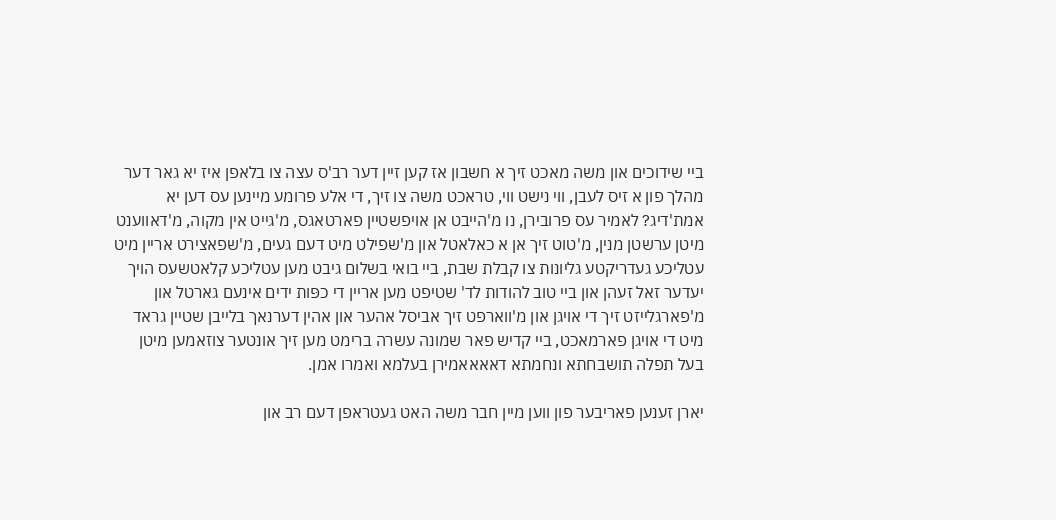ביי שידוכים און משה מאכט זיך א חשבון אז קען זיין דער רב'ס עצה צו בלאפן איז יא גאר דער מהלך פון א זיס לעבן, ווי נישט ווי, טראכט משה צו זיך, די אלע פרומע מיינען עס דען יא אמת'דיג? לאמיר עס פרובירן, נו מ'הייבט אן אויפשטיין פארטאגס, מ'גייט אין מקוה, מ'דאווענט מיטן ערשטן מנין, מ'טוט זיך אן א כאלאטל און מ'שפילט מיט דעם געים, מ'שפאצירט אריין מיט עטליכע געדריקטע גליונות צו קבלת שבת, ביי בואי בשלום גיבט מען עטליכע קלאטשעס הויך יעדער זאל זעהן און ביי טוב להודות לד' שטיפט מען אריין די כפּות ידים אינעם גארטל און מ'פארגלייזט זיך די אויגן און מ'ווארפט זיך אביסל אהער און אהין דערנאך בלייבן שטיין גראד מיט די אויגן פארמאכט, ביי קדיש פאר שמונה עשרה ברימט מען זיך אונטער צוזאמען מיטן בעל תפלה תושבחתא ונחמתא דאאאאמירן בעלמא ואמרו אמן.

יארן זענען פאריבער פון ווען מיין חבר משה האט געטראפן דעם רב און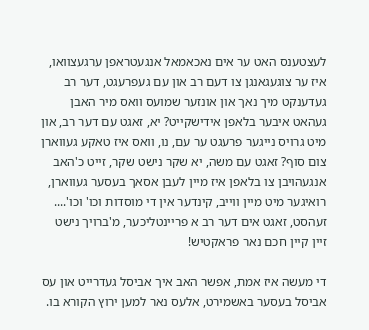לעצטענס האט ער אים נאכאמאל אנגעטראפן ערגעצוואו, איז ער צוגעגאנגן צו דעם רב און עם געפרעגט, דער רב געדענקט מיך נאך און אונזער שמועס וואס מיר האבן געהאט איבער בלאפן אידישקייט? יא, זאגט עם דער רב, און מיט גרויס נייגער פרעגט ער עם, נו, וואס איז טאקע געווארן צום סוף? זאגט עם משה, יא שקר נישט שקר, זייט כ'האב אנגעהויבן צו בלאפן איז מיין לעבן אסאך בעסער געווארן, רואיגער מיט מיין ווייב, קינדער אין די מוסדות וכו' וכו'.... זעהסט, זאגט אים דער רב א פריינטליכער, מ'ברויך נישט זיין קיין חכם נאר פראקטיש!

די מעשה איז אמת, אפשר האב איך אביסל געדרייט און עס אביסל בעסער באשמירט, אלעס נאר למען ירוץ הקורא בו.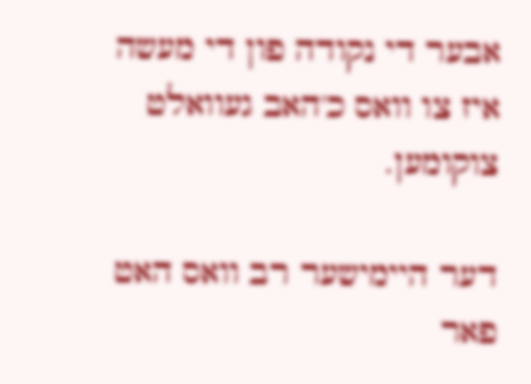אבער די נקודה פון די מעשה איז צו וואס כ'האב געוואלט צוקומען.

דער היימישער רב וואס האט פאר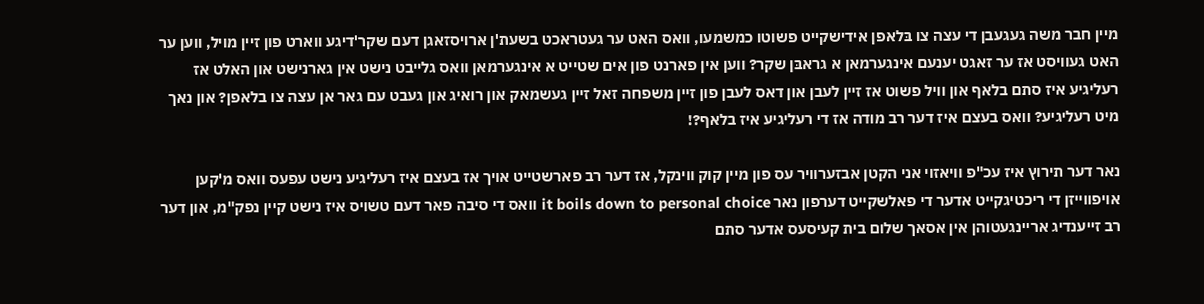מיין חבר משה געגעבן די עצה צו בּלאפן אידישקייט פשוטו כמשמעו, וואס האט ער געטראכט בשעת'ן ארויסזאגן דעם שקר'דיגע ווארט פון זיין מויל, ווען ער האט געוויסט אז ער זאגט יענעם אינגערמאן א גראבּן שקר? ווען אין פארנט פון אים שטייט א אינגערמאן וואס גלייבט נישט אין גארנישט און האלט אז רעליגיע איז סתם בלאף און וויל פשוט אז זיין לעבן און דאס לעבן פון זיין משפחה זאל זיין געשמאק און רואיג און געבט עם גאר אן עצה צו בלאפן? און נאך מיט רעליגיע? וואס בעצם איז דער רב מודה אז די רעליגיע איז בלאף?!

נאר דער תירוץ איז עכ"פ וויאזוי אני הקטן אבזערוויר עס פון מיין קוק ווינקל, אז דער רב פארשטייט אויך אז בעצם איז רעליגיע נישט עפעס וואס מ'קען אויפווייזן די ריכטיגקייט אדער די פאלשקייט דערפון נאר it boils down to personal choice וואס די סיבה פאר דעם טשויס איז נישט קיין נפק"מ, און דער רב זייענדיג אריינגעטוהן אין אסאך שלום בית קעיסעס אדער סתם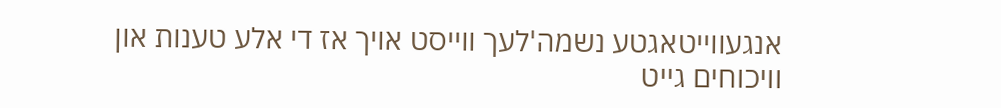אנגעווייטאגטע נשמה'לעך ווייסט אויך אז די אלע טענות און וויכוחים גייט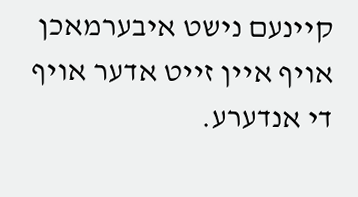קיינעם נישט איבערמאכן אויף איין זייט אדער אויף די אנדערע.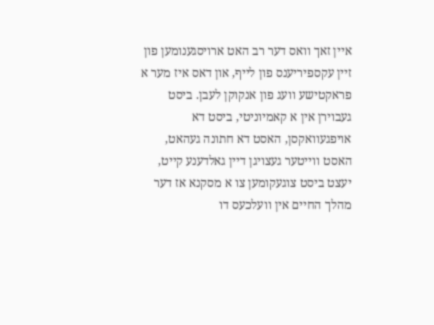איין זאך וואס דער רב האט ארויסגענומען פון זיין עקספיריענס פון לייף, און דאס איז מער א פראקטישע וועג פון אנקוקן לעבן. ביסט געבוירן אין א קאמיוניטי, ביסט דא אויפגעוואקסן, האסט דא חתונה געהאט, האסט ווייטער געצויגן דיין גאלדענע קייט, יעצט ביסט צוגעקומען צו א מסקנא אז דער מהלך החיים אין וועלכעס דו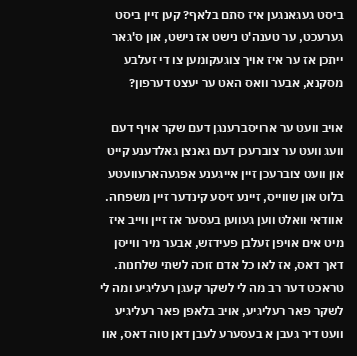ביסט געגאנגען איז סתם בלאף? קען זיין ביסט גערעכט, ער טענה'ט נישט אז נישט, און ס'גאר ייתכן אז ער איז אויך צוגעקומען צו די זעלבע מסקנא, אבער וואס האט ער יעצט דערפון?

אויב וועט ער ארויסברענגן דעם שקר אויף דעם וועג וועט ער צוברעכן דעם גאנצן גאלדענע קייט און וועט צוברעכן זיין אייגענע אפגעהארעוועטע בלוט און שווייס, זיינע זיסע קינדער זיין משפחה. אוודאי וואלט ווען געווען בעסער אז זיין ווייב איז מיט אים אויפן זעלבן פעידזש, אבער מיר ווייסן דאך דאס, אז לאו כל אדם זוכה לשתי שלחנות. טראכט דער רב מה לי לשקר קעגן רעליגיע ומה לי לשקר פאר רעליגיע, אויב בלאפן פאר רעליגיע וועט דיר געבן א בעסערע לעבן דאן טוה דאס, אוו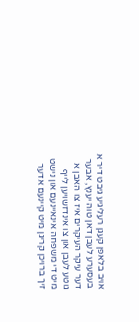אויב בלאפן קעגן רעליגיע גיבט דיר א בעסערע לעבן דאן טוה יענץ, אבער דער עיקר העיקרים איז צו האבן א גוטע לעבן און צו אינדזשויען לייף מיט די משפחה אינאיינעם און נישט זיך ברויכן קריגן מיט קיינעם אדער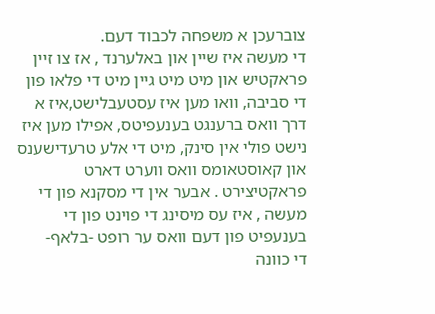צוברעכן א משפחה לכבוד דעם.
די מעשה איז שיין און באלערנד , אז צו זיין פראקטיש און מיט מיט גיין מיט די פלאו פון די סביבה, וואו מען איז עסטעבלישט,איז א דרך וואס ברענגט בענעפיטס, אפילו מען איז נישט פולי אין סינק, מיט די אלע טרעדישענס און קאוסטאומס וואס ווערט דארט פראקטיצירט . אבער אין די מסקנא פון די מעשה , איז עס מיסינג די פוינט פון די בענעפיט פון דעם וואס ער רופט -בלאף-
די כוונה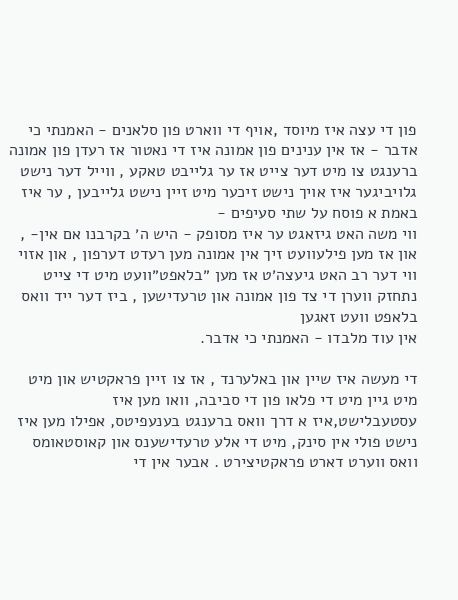פון די עצה איז מיוסד ,אויף די ווארט פון סלאנים - האמנתי כי אדבר - אז אין ענינים פון אמונה איז די נאטור אז רעדן פון אמונה ברענגט צו מיט דער צייט אז ער גלייבט טאקע , ווייל דער נישט גלויביגער איז אויך נישט זיכער מיט זיין נישט גלייבען , ער איז באמת א פוסח על שתי סעיפים -
ווי משה האט גיזאגט ער איז מסופק - היש ה׳ בקרבנו אם אין- , און אז מען פילעוועט זיך אין אמונה מען רעדט דערפון , און אזוי ווי דער רב האט גיעצה׳ט אז מען ״בלאפט״וועט מיט די צייט נתחזק ווערן די צד פון אמונה און טרעדישען , ביז דער ייד וואס בלאפט וועט זאגען
אין עוד מלבדו - האמנתי כי אדבר.

די מעשה איז שיין און באלערנד , אז צו זיין פראקטיש און מיט מיט גיין מיט די פלאו פון די סביבה, וואו מען איז עסטעבלישט,איז א דרך וואס ברענגט בענעפיטס, אפילו מען איז נישט פולי אין סינק, מיט די אלע טרעדישענס און קאוסטאומס וואס ווערט דארט פראקטיצירט . אבער אין די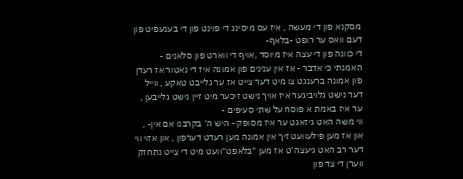מסקנא פון די מעשה , איז עס מיסינג די פוינט פון די בענעפיט פון דעם וואס ער רופט -בלאף-
די כוונה פון די עצה איז מיוסד ,אויף די ווארט פון סלאנים - האמנתי כי אדבר - אז אין ענינים פון אמונה איז די נאטור אז רעדן פון אמונה ברענגט צו מיט דער צייט אז ער גלייבט טאקע , ווייל דער נישט גלויביגער איז אויך נישט זיכער מיט זיין נישט גלייבען , ער איז באמת א פוסח על שתי סעיפים -
ווי משה האט גיזאגט ער איז מסופק - היש ה׳ בקרבנו אם אין- , און אז מען פילעוועט זיך אין אמונה מען רעדט דערפון , און אזוי ווי דער רב האט גיעצה׳ט אז מען ״בלאפט״וועט מיט די צייט נתחזק ווערן די צד פון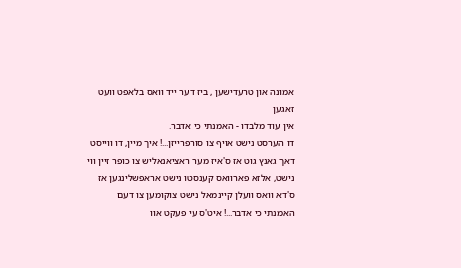אמונה און טרעדישען , ביז דער ייד וואס בלאפט וועט זאגען
אין עוד מלבדו - האמנתי כי אדבר.
דו הערסט נישט אויף צו סורפרייזן...! איך מיין, דו ווייסט דאך גאנץ גוט אז ס'איז מער ראציאנאליש צו כופר זיין ווי נישט, אלזא פארוואס קענסטו נישט אראפשלינגען אז ס'דא וואס וועלן קיינמאל נישט צוקומען צו דעם האמנתי כי אדבר...! איט'ס עי פעקט אוו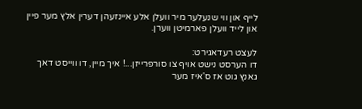לייף און ווי שנעלער מיר וועלן אלע איינזעהן דערין אלץ מער פיין און לייד וועלן פארמיטן ווערן.

לעצט רעדאגירט:
דו הערסט נישט אויף צו סורפרייזן...! איך מיין, דו ווייסט דאך גאנץ גוט אז ס'איז מער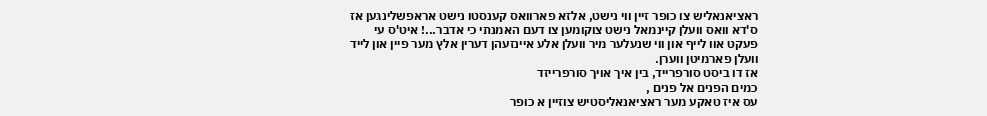ראציאנאליש צו כופר זיין ווי נישט, אלזא פארוואס קענסטו נישט אראפשלינגען אז ס'דא וואס וועלן קיינמאל נישט צוקומען צו דעם האמנתי כי אדבר...! איט'ס עי פעקט אוו לייף און ווי שנעלער מיר וועלן אלע איינזעהן דערין אלץ מער פיין און לייד וועלן פארמיטן ווערן.
אז דו ביסט סורפרייד, בין איך אויך סורפרייזד
כמים הפנים אל פנים ,
עס איז טאקע מער ראציאנאליסטיש צוזיין א כופר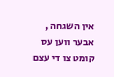אין השגחה , אבער ווען עס קומט צו די עצם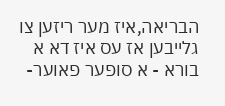הבריאה,איז מער ריזען צו גלייבען אז עס איז דא א בורא - א סופער פאוער-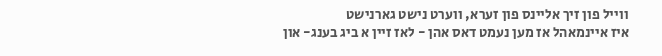ווייל פון זיך אליינס פון זערא, ווערט נישט גארנישט
איז איינמאהל אז מען נעמט דאס אהן - לאז זיין א ביג בענג- און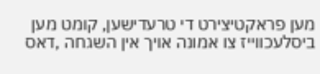מען פראקטיצירט די טרעדישען, קומט מען ביסלעכווייז צו אמונה אויך אין השגחה ,דאס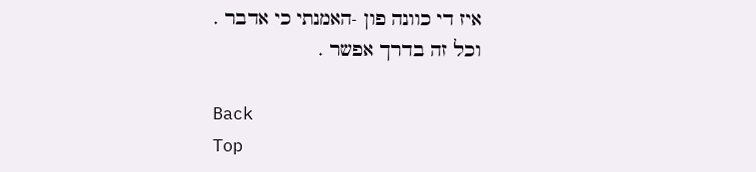איז די כוונה פון -האמנתי כי אדבר .
וכל זה בדרך אפשר .

Back
Top